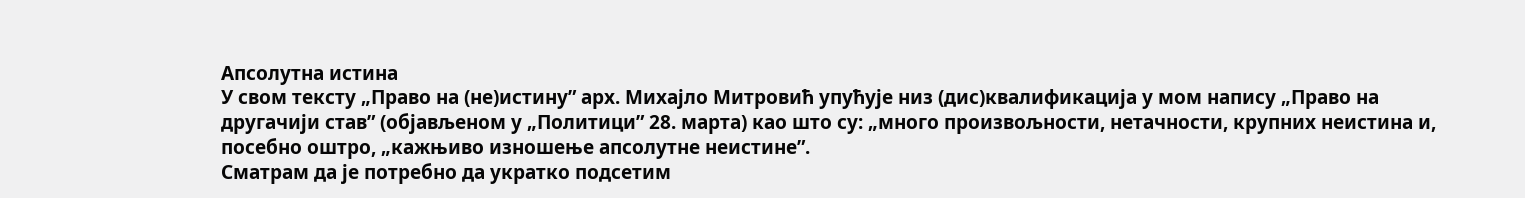Апсолутна истина
У свом тексту „Право на (не)истину” арх. Михајло Митровић упућује низ (дис)квалификација у мом напису „Право на другачији став” (објављенoм у „Политици” 28. марта) као што су: „много произвољности, нетачности, крупних неистина и, посебно оштро, „кажњиво изношење апсолутне неистине”.
Сматрам да је потребно да укратко подсетим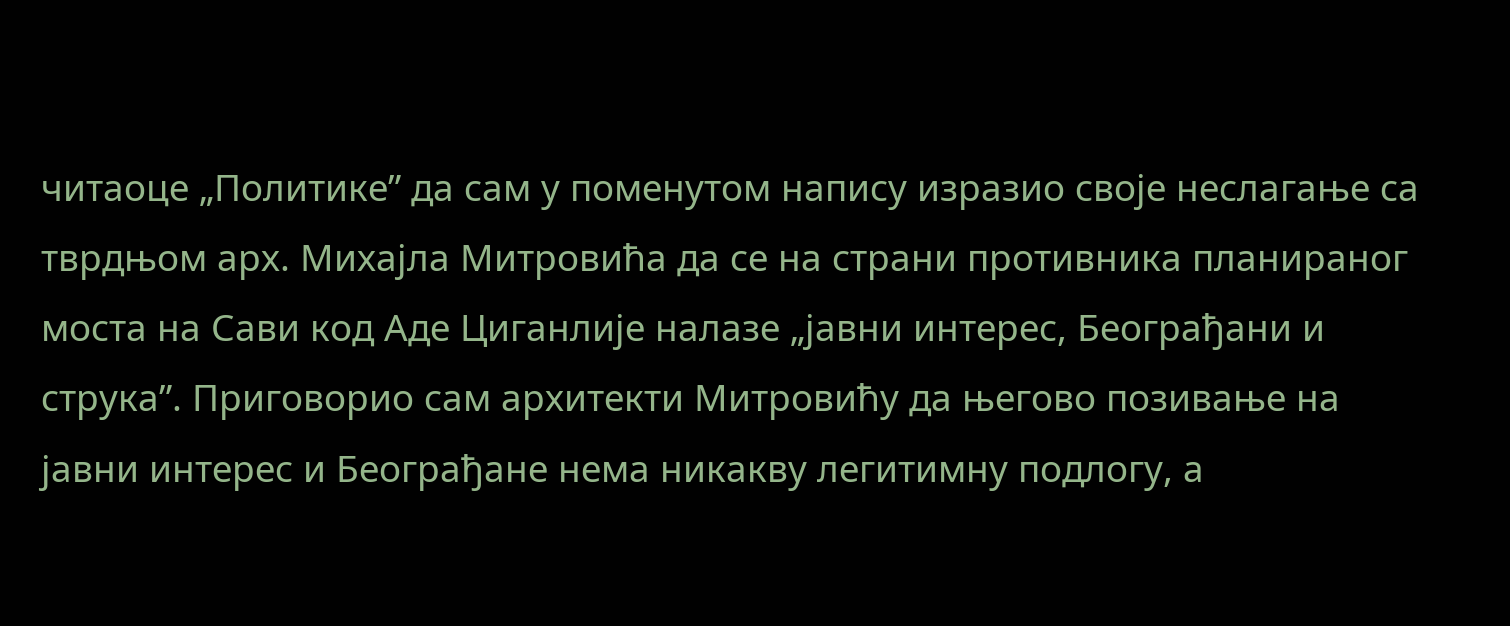читаоце „Политике” да сам у поменутом напису изразио своје неслагање са тврдњом арх. Михајла Митровића да се на страни противника планираног моста на Сави код Аде Циганлије налазе „јавни интерес, Београђани и струка”. Приговорио сам архитекти Митровићу да његово позивање на јавни интерес и Београђане нема никакву легитимну подлогу, а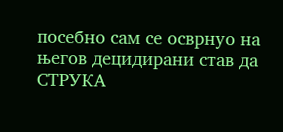посебно сам се осврнуо на његов децидирани став да СТРУКА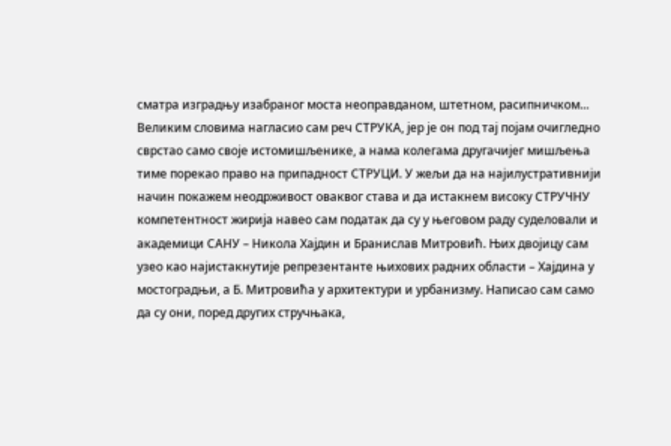сматра изградњу изабраног моста неоправданом, штетном, расипничком... Великим словима нагласио сам реч СТРУКА, јер је он под тај појам очигледно сврстао само своје истомишљенике, а нама колегама другачијег мишљења тиме порекао право на припадност СТРУЦИ. У жељи да на најилустративнији начин покажем неодрживост оваквог става и да истакнем високу СТРУЧНУ компетентност жирија навео сам податак да су у његовом раду суделовали и академици САНУ – Никола Хајдин и Бранислав Митровић. Њих двојицу сам узео као најистакнутије репрезентанте њихових радних области – Хајдина у мостоградњи, а Б. Митровића у архитектури и урбанизму. Написао сам само да су они, поред других стручњака,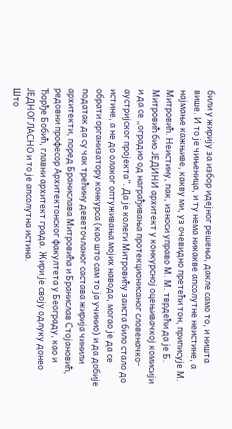били у жирију за избор идејног решења, дакле само то, и ништа више. И то је чињеница, и ту нема никакве апсолутне неистине, а најмање кажњиве, какву ми, уз очевидно претећи тон, приписује М. Митровић. Неистину, пак, износи управо М. М. тврдећи да је Б. Митровић био ЈЕДИНИ архитект у конкурсној оцењивачкој комисији и да се „оградио од награђивања протекционисаног словеначко-аустријског пројекта”. Да је колеги Митровићу заиста било стало до истине, а не до олаког оптуживања мојих навода, могао је да се обрати организатору конкурса (као што сам то ја учинио) и да добије податак да су чак трећину деветочланог састава жирија чинили архитекти, поред Бранислава Митровића и Бранислав Стојановић, редовни професор Архитектонског факултета у Београду, као и Ђорђе Бобић, главни архитект града. Жири је своју одлуку донео ЈЕДНОГЛАСНО и то је апсолутна истина.
Што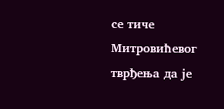се тиче Митровићевог тврђења да је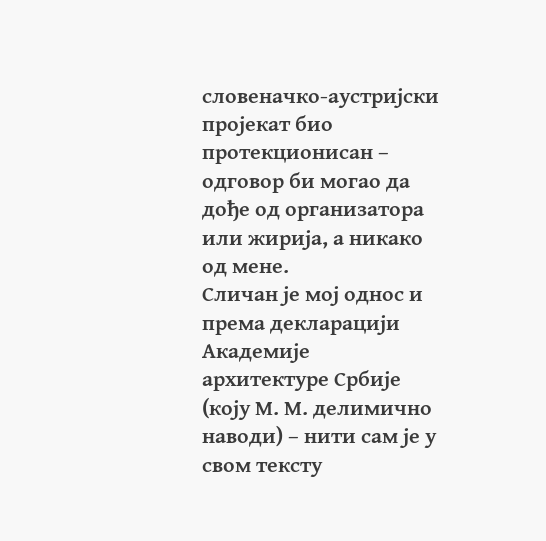словеначко-аустријски пројекат био протекционисан – одговор би могао да дође од организатора или жирија, а никако од мене.
Сличан је мој однос и према декларацији Академије архитектуре Србије (коју М. М. делимично наводи) – нити сам је у свом тексту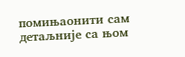помињаонити сам детаљније са њом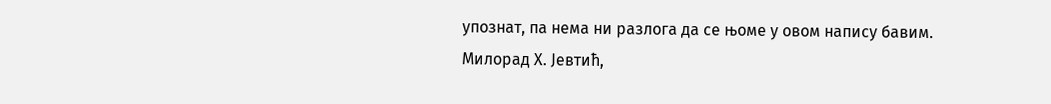упознат, па нема ни разлога да се њоме у овом напису бавим.
Милорад Х. Јевтић,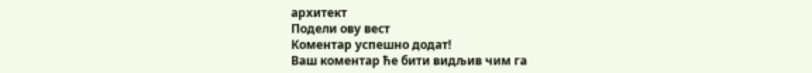архитект
Подели ову вест
Комeнтар успeшно додат!
Ваш комeнтар ћe бити видљив чим га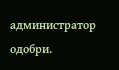администратор одобри.